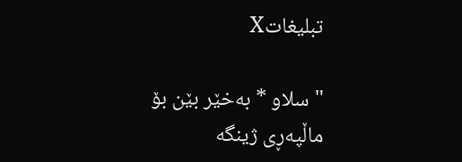تبليغاتX

"سلاو * به‌خێر بێن بۆ ماڵپه‌ڕی ژینگه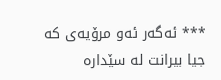*** ئه‌گه‌ر ئه‌و مرۆیه‌ی که‌ جیا بیرانت له‌ سێداره‌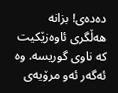ده‌ده‌ی! بزانه‌ هه‌ڵگری ئاوه‌زێکیت که‌ ناوی گوریسه‌. وه ئه‌گه‌ر ئه‌و مرۆیه‌ی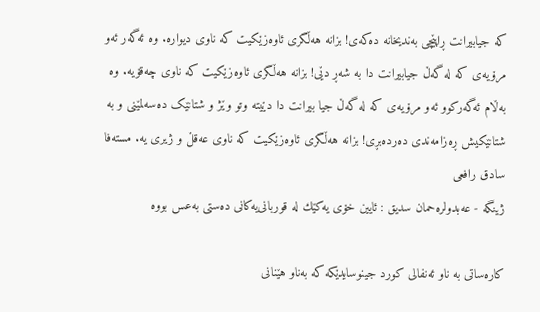که‌ جیابیرانت ڕاپێچی به‌ندیخانه‌ ده‌که‌ی! بزانه‌ هه‌ڵگری ئاوه‌زێکیت که‌ ناوی دیواره‌. وه ئه‌گه‌ر ئه‌و مرۆیه‌ی که‌ له‌ گه‌ڵ جیابیرانت دا به‌ شه‌ڕ دێی! بزانه‌ هه‌ڵگری ئاوه‌زێکیت که‌ ناوی چه‌قۆیه‌. وه‌ به‌ڵام ئه‌گه‌رکوو ئه‌و مرۆیه‌ی که‌ له‌ گه‌ڵ جیا بیرانت دا دێیته‌ وتو وێژ و شتانێک ده‌سه‌لمێنی و به‌ شتانێکیش ڕه‌زامه‌ندی ده‌رده‌بڕی! بزانه‌ هه‌ڵگری ئاوه‌زێکیت که‌ ناوی عه‌قڵ و ژیری یه‌. مسته‌فا سادق رافعی ‌
ژینگه - عه‌بدولره‌حمان سدیق : ئایین خۆی‌ یه‌كێك له‌ قوربانی‌یه‌كانی‌ ده‌ستى به‌عس بووه‌‌

كاره‌ساتی‌ به‌ ناو ئه‌نفالی‌ كورد جینوسایدێكه‌ كه‌ به‌ناو هێنانی‌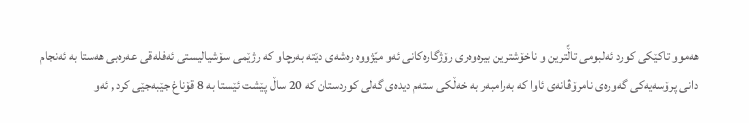هه‌موو تاكێكی‌ كورد ئه‌لبومی‌ تاڵًترین و ناخۆشترین بیره‌وه‌ری‌ رۆژگاره‌كانی‌ ئه‌و میّژووه‌ ره‌شه‌ی‌ دێته‌ به‌رچاو كه‌ رژێمی‌ سۆشیالیستی‌ ئه‌فله‌قی‌ عه‌ره‌بی‌ هه‌ستا به‌ ئه‌نجام دانی‌ پرۆسه‌یه‌كی‌ گه‌وره‌ی‌ نامرۆڤانه‌ی‌ ئاوا كه‌ به‌رامبه‌ر به‌ خه‌ڵكی‌ سته‌م دیده‌ی‌ گه‌لی‌ كوردستان كه‌ 20 ساڵ پێشت ئێستا به‌ 8 قۆناغ جێبه‌جێی كرد , ئه‌و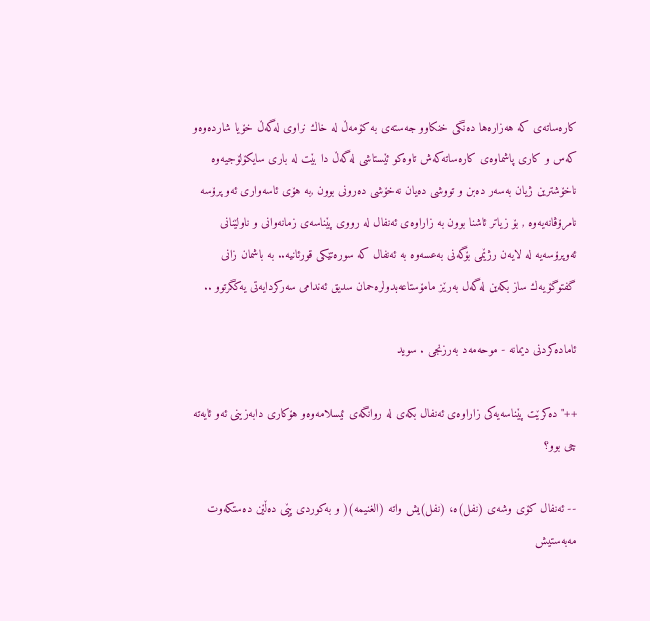كاره‌ساته‌ی‌ كه‌ هه‌زاره‌ها ده‌نگی‌ خنكاوو جه‌سته‌ی‌ به‌ كۆمه‌ڵ له‌ خاك نراوی‌ له‌گه‌ڵ خۆیا شارده‌وه‌و كه‌س و كاری‌ پاشماوه‌ی‌ كاره‌ساته‌كه‌ش تاوه‌كو ئێستاشی‌ له‌گه‌ڵ دا بێت له‌ باری‌ سایكۆلۆجیه‌وه‌ ناخۆشترین ژیان به‌سه‌ر ده‌بن و تووشی‌ ده‌یان نه‌خۆشی‌ ده‌رونی‌ بوون ,به‌ هۆی‌ ئاسه‌واری‌ ئه‌و پرۆسه‌ نامرۆڤانه‌یه‌وه‌ , بۆ زیاتر ئاشنا بوون به‌ زاراوه‌ی‌ ئه‌نفال له‌ رووی‌ پێناسه‌ی‌ زمانه‌وانی و ناولێنانی‌ ئه‌وپرۆسه‌یه‌ له‌ لایه‌ن رژێمی‌ بۆگه‌نی‌ به‌عسه‌وه‌ به‌ ئه‌نفال كه‌ سوره‌تێكی‌ قورئانیه‌.. به‌ باشمان زانی‌ گفتوگۆیه‌ك ساز بكه‌ین له‌گه‌ل به‌رێز مامۆستاعه‌بدولره‌حمان سدیق ئه‌ندامی‌ سه‌ركردایه‌تی‌ یه‌كگرتوو ..

ئاماده‌كردنی دیمانه‌ - موحه‌مه‌د به‌رزنجی‌ . سوید

++" ده‌كرێت پێناسه‌یه‌كی‌ زاراوه‌ی‌ ئه‌نفال بكه‌ی‌ له‌ روانگه‌ی‌ ئیسلامه‌وه‌و هۆكاری‌ دابه‌زینی‌ ئه‌و ئایه‌ته‌ چی‌ بوو؟

-- ئه‌نفال كۆی‌ وشه‌ی‌ (نفل)ه‌، (نفل)یش واته‌ (الغنیمه‌)( و به‌كوردی‌ پێی ده‌ڵێن ده‌ستكه‌وت مه‌به‌ستیش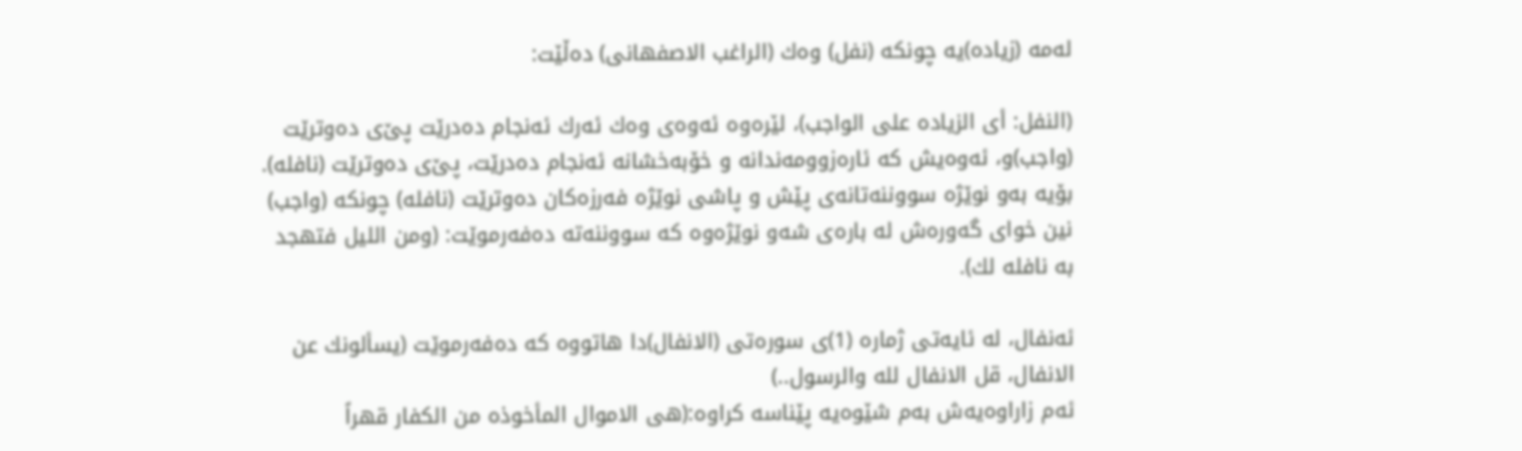له‌مه‌ (زیاده‌)یه‌ چونكه‌ (نفل) وه‌ك (الراغب الاصفهانی) ده‌ڵێت:

(النفل: أی الزیاده‌ علی‌ الواجب)، لێره‌وه‌ ئه‌وه‌ی‌ وه‌ك ئه‌رك ئه‌نجام ده‌درێت پێ‌ی‌ ده‌وترێت (واجب)و، ئه‌وه‌یش كه‌ ئاره‌زوومه‌ندانه‌ و خۆبه‌خشانه‌ ئه‌نجام ده‌درێت، پێ‌ی‌ ده‌وترێت (نافله‌).
بۆیه‌ به‌و نوێژه‌ سووننه‌تانه‌ی‌ پێش و پاشی‌ نوێژه‌ فه‌رزه‌كان ده‌وترێت (نافله‌) چونكه‌ (واجب) نین خوای‌ گه‌وره‌ش له‌ باره‌ی‌ شه‌و نوێژه‌وه‌ كه‌ سووننه‌ته‌ ده‌فه‌رموێت: (ومن اللیل فتهجد به نافله‌ لك).

ئه‌نفال، له‌ ئایه‌تی‌ ژماره‌ (1)ی‌ سوره‌تی‌ (الانفال)دا هاتووه‌ كه‌ ده‌فه‌رموێت (یسألونك عن الانفال، قل الانفال لله والرسول..)
ئه‌م زاراوه‌یه‌ش به‌م شێوه‌یه‌ پێناسه‌ كراوه‌:(هی الا‌موال المأخوذه‌ من الكفار قهراً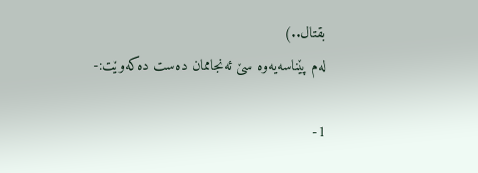بقتال..)
له‌م پێناسه‌یه‌وه‌ سێ‌ ئه‌نجاممان ده‌ست ده‌كه‌وێت:-

1-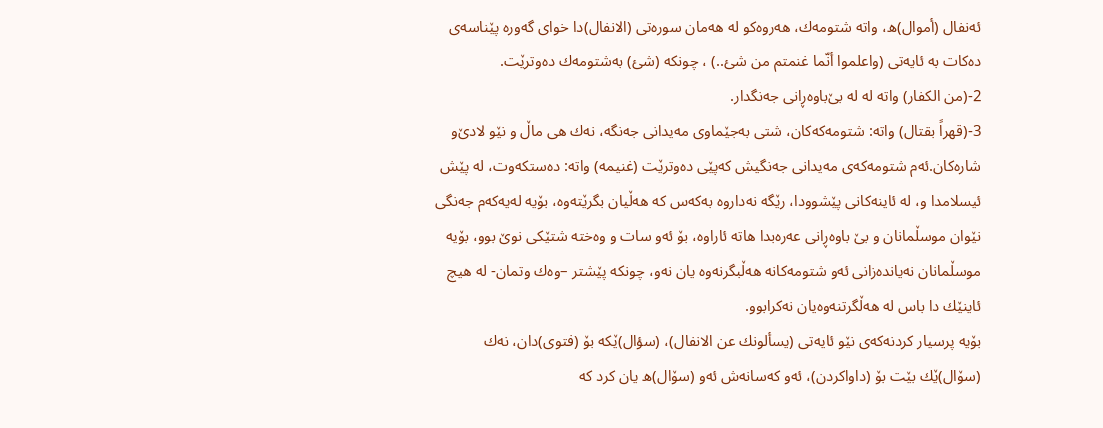ئه‌نفال (أموال)ه‌، واته‌ شتومه‌ك، هه‌روه‌كو له‌ هه‌مان سوره‌تی‌ (الانفال)دا خوای‌ گه‌وره‌ پێناسه‌ی‌ ده‌كات به‌ ئایه‌تی‌ (واعلموا أنّما غنمتم من شئ..) ، چونكه‌ (شئ) به‌شتومه‌ك ده‌وترێت.
2-(من الكفار) واته‌ له‌ له‌ بێ‌باوه‌ڕانی‌ جه‌نگدار.
3-(قهراً بقتال) واته‌: شتومه‌كه‌كان، شتی‌ به‌جێماوی‌ مه‌یدانی‌ جه‌نگه‌، نه‌ك هی‌ ماڵ و نێو لادێ‌و شاره‌كان.ئه‌م شتومه‌كه‌ی‌ مه‌یدانی‌ جه‌نگیش كه‌پێی ده‌وترێت (غنیمه‌) واته‌: ده‌ستكه‌وت، له‌ پێش ئیسلامدا و، له‌ ئاینه‌كانی‌ پێشوودا، رێگه‌ نه‌داروه‌ به‌كه‌س كه‌ هه‌ڵیان بگرێته‌وه‌، بۆیه‌ له‌یه‌كه‌م جه‌نگی‌ نێوان موسڵمانان و بێ‌ باوه‌ڕانی‌ عه‌ره‌بدا هاته‌ ئاراوه‌، بۆ ئه‌و سات و وه‌خته‌ شتێكی‌ نوێ‌ بوو، بۆیه‌ موسڵمانان نه‌یانده‌زانی‌ ئه‌و شتومه‌كانه‌ هه‌ڵبگرنه‌وه‌ یان نه‌‌و، چونكه‌ پێشتر –وه‌ك وتمان- له‌ هیچ ئاینێك دا باس له‌ هه‌ڵگرتنه‌وه‌یان نه‌كرابوو.
بۆیه‌ پرسیار كردنه‌كه‌ی‌ نێو ئایه‌تی‌ (یسألونك عن الانفال)، (سؤال)ێكه‌ بۆ (فتوی‌)دان، نه‌ك (سۆال)ێك بێت بۆ (داواكردن)، ئه‌و كه‌سانه‌ش ئه‌و (سۆال)ه‌ یان كرد كه‌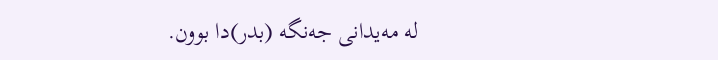له‌ مه‌یدانی‌ جه‌نگه‌ (بدر)دا بوون.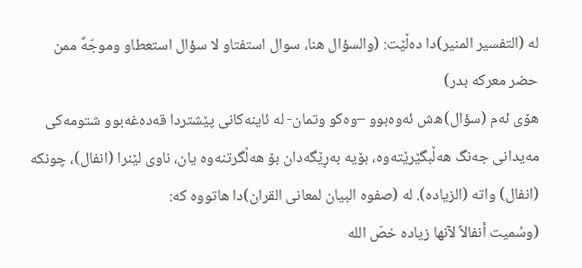له (التفسیر المنیر)دا ده‌ڵێت: (والسؤال هنا، سوال استفتا‌و لا سؤال استعطا‌و وموجّهٌ ممن حضر معركه‌ بدر)
هۆی‌ ئه‌م (سؤال)ه‌ش ئه‌وه‌بوو –وه‌كو وتمان- له‌ ئاینه‌كانی‌ پێشتردا قه‌ده‌غه‌بوو شتومه‌كی‌ مه‌یدانی‌ جه‌نگ هه‌ڵبگێرێته‌وه‌، بۆیه‌ به‌ڕێگه‌دان بۆ هه‌ڵگرتنه‌وه‌ یان، ناوی‌ لێنرا (انفال)، چونكه‌ (انفال) واته‌ (الزیاده‌). له‌ (صفوه‌ البیان لمعانی القران)دا هاتووه‌ كه‌:
(وسُمیت أنفالاً لآ‌نها زیاده‌ خصّ الله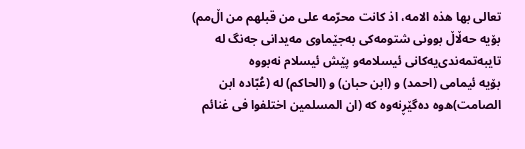تعالی‌ بها هذه الامه‌، اذ كانت محرّمه‌ علی‌ من قبلهم من اڵ‌مم)
بۆیه‌ حه‌ڵاڵ بوونی‌ شتومه‌كی‌ به‌جێماوی‌ مه‌یدانی‌ جه‌نگ له‌ تایبه‌تمه‌ندی‌یه‌كانی‌ ئیسلامه‌و پێش ئیسلام نه‌بووه‌
بۆیه‌ ئیمامی‌ (احمد) و (ابن حبان) و (الحاكم) له‌ (عُبّاده‌ ابن الصامت)ه‌وه‌ ده‌گێڕنه‌وه‌ كه‌ (ان المسلمین اختلفوا فی غنائم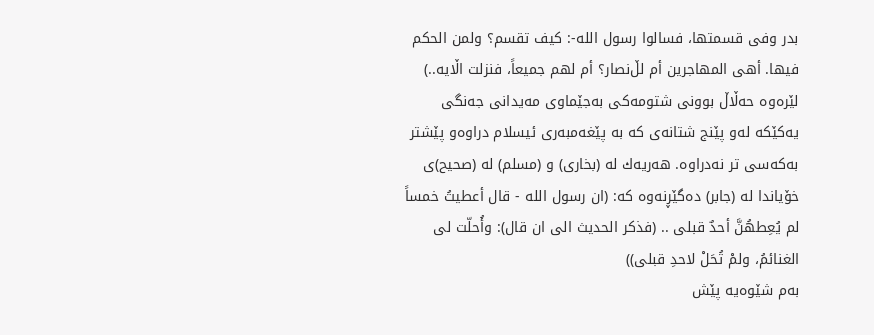بدر وفی قسمتها، فسالوا رسول الله-: كیف تقسم؟ ولمن الحكم فیها. أهی المهاجرین أم لڵ‌نصار؟ أم لهم جمیعاً، فنزلت اڵایه‌..)
لێره‌وه‌ حه‌ڵاڵ بوونی‌ شتومه‌كی‌ به‌جێماوی‌ مه‌یدانی‌ جه‌نگی‌ یه‌كێكه‌ له‌و پێنج شتانه‌ی‌ كه‌ به‌ پێغه‌مبه‌ری‌ ئیسلام دراوه‌و پێشتر به‌كه‌سی‌ تر نه‌دراوه‌. هه‌ریه‌ك له‌ (بخاری) و (مسلم) له‌ (صحیح)ی‌ خۆیاندا له‌ (جابر) ده‌گێڕنه‌وه‌ كه‌: (ان رسول الله - قال أعطیتُ خمساً لم یُعِطهُنَّ أحدٌ قبلی .. (فذكر الحدیث الی‌ ان قال): وأُحلّت لی الغنائمُ، ولمْ تُحَلْ لا‌حدِ قبلی))
به‌م شێوه‌یه‌ پێش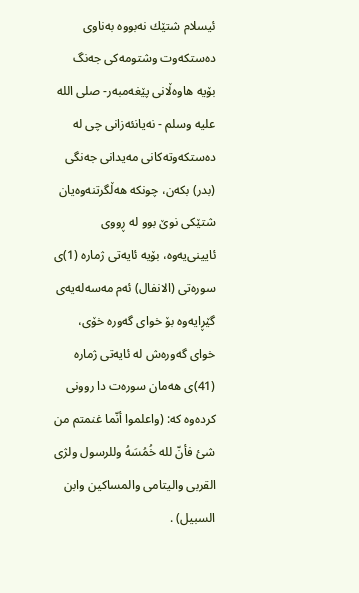ئیسلام شتێك نه‌بووه‌ به‌ناوی‌ ده‌ستكه‌وت وشتومه‌كی‌ جه‌نگ بۆیه‌ هاوه‌ڵانی‌ پێغه‌مبه‌ر- صلی الله‌ علیه‌ وسلم - نه‌یانئه‌زانی‌ چی‌ له‌ ده‌ستكه‌وته‌كانی‌ مه‌یدانی‌ جه‌نگی‌ (بدر) بكه‌ن، چونكه‌ هه‌ڵگرتنه‌وه‌یان شتێكی‌ نوێ‌ بوو له‌ ڕووی‌ ئایینی‌یه‌وه‌، بۆیه‌ ئایه‌تی‌ ژماره‌ (1)ی‌ سوره‌تی‌ (الانفال) ئه‌م مه‌سه‌له‌یه‌ی‌ گێڕایه‌وه‌ بۆ خوای‌ گه‌وره‌ خۆی‌، خوای‌ گه‌وره‌ش له‌ ئایه‌تی‌ ژماره‌ (41)ی‌ هه‌مان سوره‌ت دا روونی‌ كرده‌وه‌ كه‌: (واعلموا أنّما غنمتم من شئ فأنّ لله خُمُسَهُ وللرسول ولژی القربی‌ والیتامی‌ والمساكین وابن السبیل) .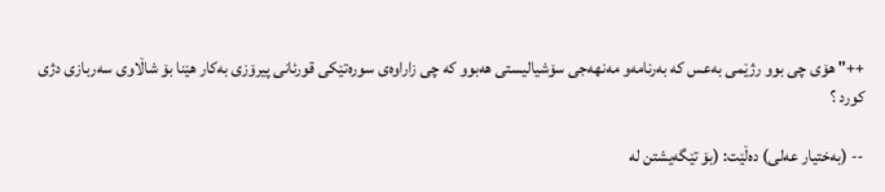++" هۆی‌ چی بوو رژێمی‌ به‌عس كه‌ به‌رنامه‌و مه‌نهه‌جی‌ سۆشیالیستی‌ هه‌بوو كه‌ چی‌ زاراوه‌ی‌ سوره‌تێكی‌ قورئانی‌ پیرۆزی‌ به‌كار هێنا بۆ شاڵاوی‌ سه‌ربازی‌ دژی‌ كورد ؟

-- (به‌ختیار عه‌لی‌) ده‌ڵێت: (بۆ تێگه‌یشتن له‌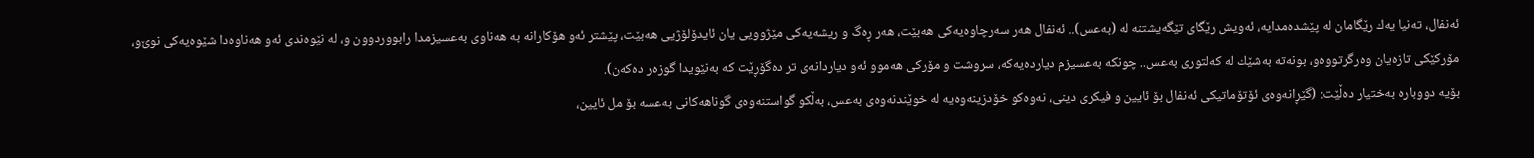ئه‌نفال، ته‌نیا یه‌ك رێگامان له‌ پێشده‌مدایه‌، ئه‌ویش رێگای‌ تێگه‌یشتنه‌ له‌ (به‌عس).. ئه‌نفال هه‌ر سه‌رچاوه‌یه‌كی‌ هه‌بێت، هه‌ر ڕه‌گ و ریشه‌یه‌كی‌ مێژوویی‌ یان ئایدۆلۆژیی‌ هه‌بێت، پێشتر ئه‌و هۆكارانه‌ به‌ هه‌ناوی‌ به‌عسیزمدا رابووردوون و، له‌ نێوه‌ندی‌ ئه‌و هه‌ناوه‌دا شێوه‌یه‌كی‌ نوێ‌و، مۆركێكی‌ تازه‌یان وه‌رگرتووه‌و، بونه‌ته‌ به‌شێك له‌ كه‌لتوری‌ به‌عس.. چونكه‌ به‌عسیزم دیارده‌یه‌كه‌، سروشت و مۆركی‌ هه‌موو ئه‌و دیاردانه‌ی‌ تر ده‌گۆڕێت كه‌ به‌نێویدا گوزه‌ر ده‌كه‌ن).
بۆیه‌ دووباره‌ به‌ختیار ده‌ڵێت: (گێڕانه‌وه‌ی‌ ئۆتۆماتیكی‌ ئه‌نفال بۆ ئایین و فیكری‌ دینی‌، نه‌وه‌كو خۆدزینه‌وه‌یه‌ له‌ خوێندنه‌وه‌ی‌ به‌عس، به‌ڵكو گواستنه‌وه‌ی‌ گوناهه‌كانی‌ به‌عسه‌ بۆ مل ئایین،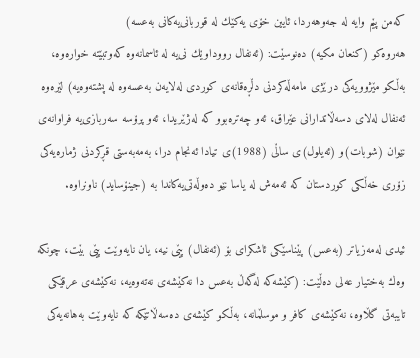كه‌من پێم وایه‌ له‌ جه‌وهه‌ردا، ئایین خۆی‌ یه‌كێك له‌ قوربانی‌یه‌كانی‌ به‌عسه‌)
هه‌روه‌كو (كنعان مكیه‌) ده‌نوسێت: (ئه‌نفال رووداوێك نی‌یه‌ له‌ ئاسمانه‌وه‌ كه‌وتبێته‌ خواره‌وه‌، به‌ڵكو مێژوویه‌كی‌ درێژی‌ مامه‌ڵه‌كردنی‌ دڵڕه‌قانه‌ی كوردی‌ له‌لایه‌ن به‌عسه‌وه‌ له‌ پشته‌وه‌یه‌) لێره‌وه‌ ئه‌نفال له‌لای‌ دسه‌ڵاتدارانی‌ عێراق، ئه‌و چه‌تره‌بوو كه‌ له‌ژێریدا، ئه‌و پرۆسه‌ سه‌ربازی‌یه‌ فراوانه‌ی‌ نێوان (شوبات)و (ئه‌یلول)ی‌ ساڵی‌ (1988)ی‌ تیادا ئه‌نجام درا، به‌مه‌به‌ستی‌ قڕكردنی‌ ژماره‌یه‌كی‌ زۆری‌ خه‌ڵكی‌ كوردستان كه‌ ئه‌مه‌ش له‌ یاسا نێو ده‌وڵه‌تی‌یه‌كاندا به‌ (جینۆساید) ناونراوه‌.

ئیدی‌ له‌مه‌زیاتر (به‌عس) پێناسێكی‌ ئاشكرای‌ بۆ (ئه‌نفال) پێی نیه‌، یان نایه‌وێت پێی بێت، چونكه‌ وه‌ك به‌ختیار عه‌لی‌ ده‌ڵێت: (كێشه‌كه‌ له‌گه‌ڵ به‌عس دا نه‌كێشه‌ی‌ نه‌ته‌وه‌یه‌، نه‌كێشه‌ی‌ عرقێكی‌ تایبه‌تی‌ گڵاوه‌، نه‌كێشه‌ی‌ كافر و موسڵمانه‌، به‌ڵكو كێشه‌ی‌ ده‌سه‌ڵاتێكه‌ كه‌ نایه‌وێت به‌هانه‌یه‌كی‌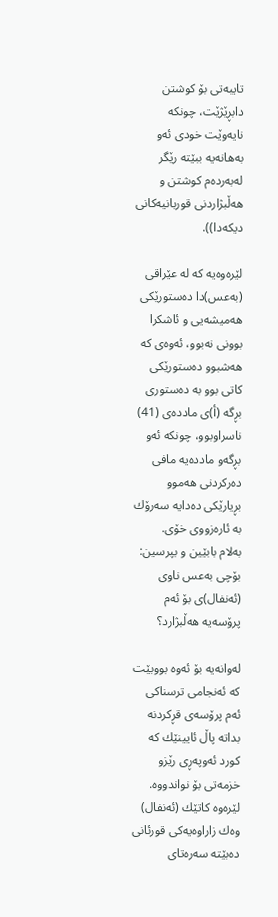تایبه‌تی‌ بۆ كوشتن دابڕێژێت، چونكه‌ نایه‌وێت خودی‌ ئه‌و به‌هانه‌یه‌ ببێته‌ رێگر له‌به‌رده‌م كوشتن و هه‌ڵبژاردنی‌ قوربانیه‌كانی‌ دیكه‌دا)).

لێره‌وه‌یه‌ كه‌ له‌ عێراقی‌ (به‌عس)دا ده‌ستورێكی‌ هه‌میشه‌یی‌ و ئاشكرا بوونی‌ نه‌بوو، ئه‌وه‌ی‌ كه‌ هه‌شبوو ده‌ستورێكی‌ كاتی‌ بوو به‌ ده‌ستوری‌ بڕگه‌ (أ)ی‌ مادده‌ی‌ (41) ناسراوبوو، چونكه‌ ئه‌و بڕگه‌و مادده‌یه‌ مافی‌ ده‌ركردنی‌ هه‌موو بڕیارێكی ده‌دایه‌ سه‌رۆك به‌ ئاره‌زووی‌ خۆی‌.
به‌لام بابێین و بپرسین: بۆچی‌ به‌عس ناوی‌ (ئه‌نفال)ی‌ بۆ ئه‌م پرۆسه‌یه‌ هه‌ڵبژارد؟

له‌وانه‌یه‌ بۆ ئه‌وه‌ بووبێت كه‌ ئه‌نجامی‌ ترسناكی‌ ئه‌م پرۆسه‌ی قڕكردنه‌ بداته‌ پاڵ ئایینێك كه‌ كورد ئه‌وپه‌ڕی‌ رێزو خزمه‌تی‌ بۆ نواندووه‌.
لێره‌وه‌ كاتێك (ئه‌نفال) وه‌ك زاراوه‌یه‌كی‌ قورئانی‌ ده‌بێته‌ سه‌ره‌تای‌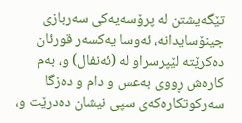تێگه‌یشتن له‌ پرۆسه‌یه‌كی‌ سه‌ربازی‌ جینۆسایدانه‌، ئه‌وسا یه‌كسه‌ر قورئان ده‌كرێته‌ لێپرسراو له‌ (ئه‌نفال) و، به‌م كاره‌ش ڕووی‌ به‌عس و دام و ده‌زگا سه‌ركوتكاره‌كه‌ی‌ سپی‌ نیشان ده‌درێت و،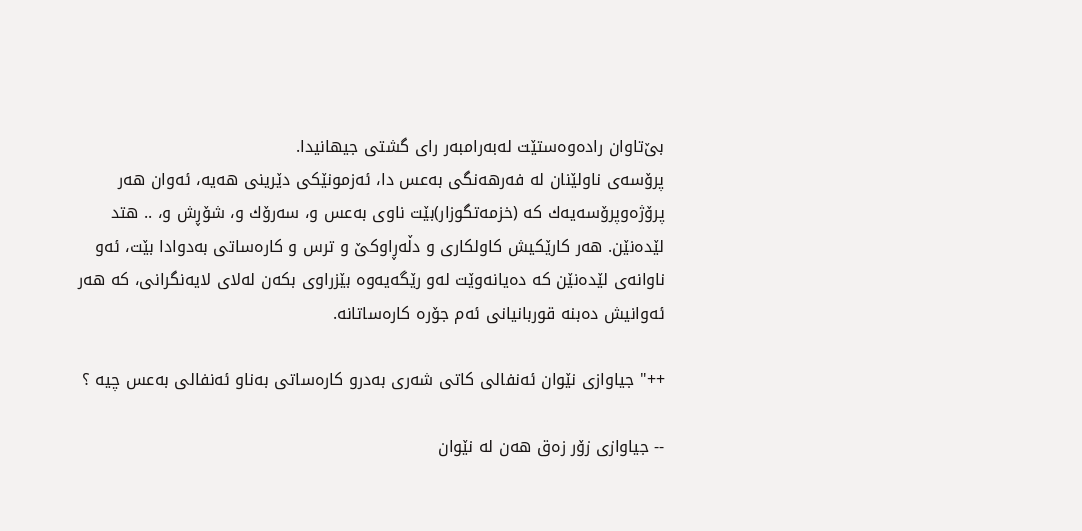بێ‌تاوان راده‌وه‌ستێت له‌به‌رامبه‌ر رای‌ گشتی‌ جیهانیدا.
پرۆسه‌ی‌ ناولێنان له‌ فه‌رهه‌نگی‌ به‌عس دا، ئه‌زمونێكی‌ دێرینی‌ هه‌یه‌، ئه‌وان هه‌ر پرۆژه‌وپرۆسه‌یه‌ك كه‌ (خزمه‌تگوزار)بێت ناوی‌ به‌عس و، سه‌رۆك و، شۆڕش و، .. هتد لێده‌نێن. هه‌ر كارێكیش كاولكاری‌ و دڵه‌ڕاوكێ‌ و ترس و كاره‌ساتی‌ به‌دوادا بێت، ئه‌و ناوانه‌ی‌ لێده‌نێن كه‌ ده‌یانه‌وێت له‌و رێگه‌یه‌وه‌ بێزراوی‌ بكه‌ن له‌لای‌ لایه‌نگرانی‌، كه‌ هه‌ر ئه‌وانیش ده‌بنه‌ قوربانیانی‌ ئه‌م جۆره‌ كاره‌ساتانه‌.

++" جیاوازی‌ نێوان ئه‌نفالی‌ كاتی‌ شه‌ری‌ به‌درو كاره‌ساتی‌ به‌ناو ئه‌نفالی‌ به‌عس چیه‌ ؟

-- جیاوازی‌ زۆر زه‌ق هه‌ن له‌ نێوان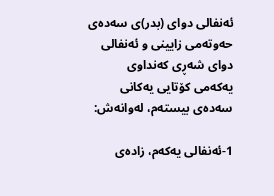ئه‌نفالی‌ دوای‌ (بدر)ی‌ سه‌ده‌ی‌ حه‌وته‌می‌ زایینی‌ و ئه‌نفالی‌ دوای‌ شه‌ڕی‌ كه‌نداوی‌ یه‌كه‌می‌ كۆتایی‌ یه‌كانی‌ سه‌ده‌ی‌ بیسته‌م، له‌وانه‌ش:

1-ئه‌نفالی‌ یه‌كه‌م، زاده‌ی‌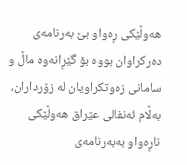هه‌وڵێكی‌ ڕه‌واو بێ‌ به‌رنامه‌ی‌ ده‌ركراوان بووه‌ بۆ گێڕانه‌وه‌ ماڵ و سامانی‌ زه‌وتكراویان له‌ زۆرداران، به‌ڵام ئه‌نفالی‌ عێراق هه‌وڵێكی‌ ناڕه‌واو به‌به‌رنامه‌ی‌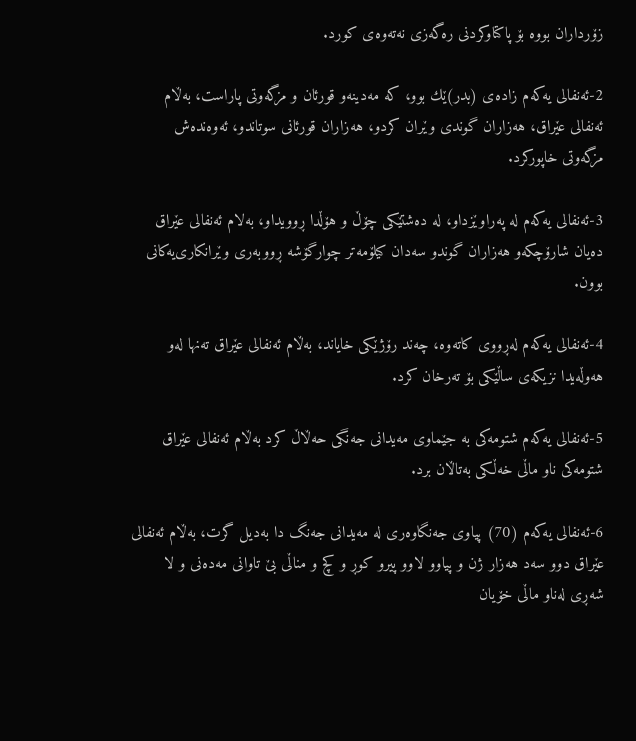زۆرداران بووه‌ بۆ پاكتاوكردنی‌ ره‌گه‌زی‌ نه‌ته‌وه‌ی‌ كورد.

2-ئه‌نفالی‌ یه‌كه‌م زاده‌ی‌ (بدر)ێك بوو، كه‌ مه‌دینه‌و قورئان و مزگه‌وتی‌ پاراست، به‌ڵام ئه‌نفالی‌ عێراق، هه‌زاران گوندی‌ وێران كردو، هه‌زاران قورئانی‌ سوتاندو، ئه‌وه‌نده‌ش مزگه‌وتی‌ خاپوركرد.

3-ئه‌نفالی‌ یه‌كه‌م له‌ په‌راوێزداو، له‌ ده‌شتێكی‌ چۆڵ و هۆڵدا ڕوویداو، به‌لام ئه‌نفالی‌ عێراق ده‌یان شارۆچكه‌و هه‌زاران گوندو سه‌دان كیلۆمه‌تر چوارگۆشه‌ ڕووبه‌ری‌ وێرانكاری‌یه‌كانی‌ بوون.

4-ئه‌نفالی‌ یه‌كه‌م له‌ڕووی‌ كاته‌وه‌، چه‌ند رۆژێكی‌ خایاند، به‌ڵام ئه‌نفالی‌ عێراق ته‌نها له‌و هه‌وڵه‌یدا نزیكه‌ی‌ ساڵێكی‌ بۆ ته‌رخان كرد.

5-ئه‌نفالی‌ یه‌كه‌م شتومه‌كی‌ به‌ جێماوی‌ مه‌یدانی‌ جه‌نگی‌ حه‌ڵاڵ كرد به‌ڵام ئه‌نفالی‌ عێراق شتومه‌كی‌ ناو ماڵی‌ خه‌ڵكی‌ به‌تاڵان برد.

6-ئه‌نفالی‌ یه‌كه‌م (70) پیاوی‌ جه‌نگاوه‌ری‌ له‌ مه‌یدانی‌ جه‌نگ دا به‌دیل گرت، به‌ڵام ئه‌نفالی‌ عێراق دوو سه‌د هه‌زار ژن و پیاوو لاوو پیرو كوڕ و كچ و مناڵی‌ بێ‌ تاوانی‌ مه‌ده‌نی‌ و لا شه‌ڕی‌ له‌ناو ماڵی‌ خۆیان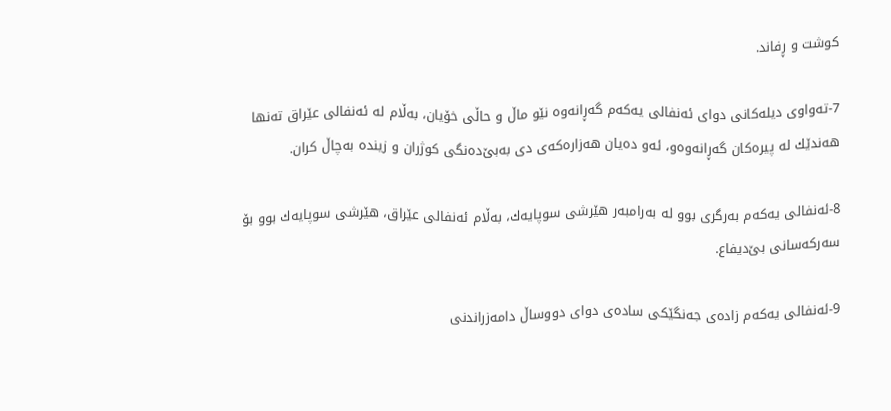كوشت و ڕفاند.

7-ته‌واوی‌ دیله‌كانی‌ دوای‌ ئه‌نفالی‌ یه‌كه‌م گه‌ڕانه‌وه‌ نێو ماڵ و حاڵی‌ خۆیان، به‌ڵام له‌ ئه‌نفالی‌ عێراق ته‌نها هه‌ندێك له‌ پیره‌كان گه‌ڕانه‌وه‌و، ئه‌و ده‌یان هه‌زاره‌كه‌ی‌ دی‌ به‌بێ‌ده‌نگی‌ كوژران و زینده‌ به‌چاڵ كران.

8-ئه‌نفالی‌ یه‌كه‌م به‌رگری‌ بوو له‌ به‌رامبه‌ر هێرشی‌ سوپایه‌ك، به‌ڵام ئه‌نفالی‌ عێراق، هێرشی‌ سوپایه‌ك بوو بۆ سه‌ركه‌سانی‌ بێ‌دیفاع.

9-ئه‌نفالی‌ یه‌كه‌م زاده‌ی‌ جه‌نگێكی‌ ساده‌ی‌ دوای‌ دووساڵ دامه‌زراندنی‌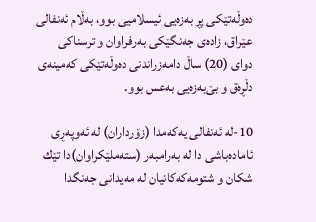ده‌وڵه‌تێكی‌ پڕ به‌زه‌یی‌ ئیسلامیی‌ بوو، به‌ڵام ئه‌نفالی‌ عێراق، زاده‌ی‌ جه‌نگێكی‌ به‌رفراوان و ترسناكی‌ دوای‌ (20) ساڵ دامه‌زراندنی‌ ده‌وڵه‌تێكی‌ كه‌مینه‌ی‌ دڵڕه‌ق و بێ‌به‌زه‌یی‌ به‌عس بوو.

10-له‌ ئه‌نفالی‌ یه‌كه‌مدا (زۆرداران) له‌ ئه‌وپه‌ڕی‌ ئاماده‌باشی‌ دا له‌ به‌رامبه‌ر (سته‌ملێكراوان)دا تێك شكان و شتومه‌كه‌كانیان له‌ مه‌یدانی‌ جه‌نگدا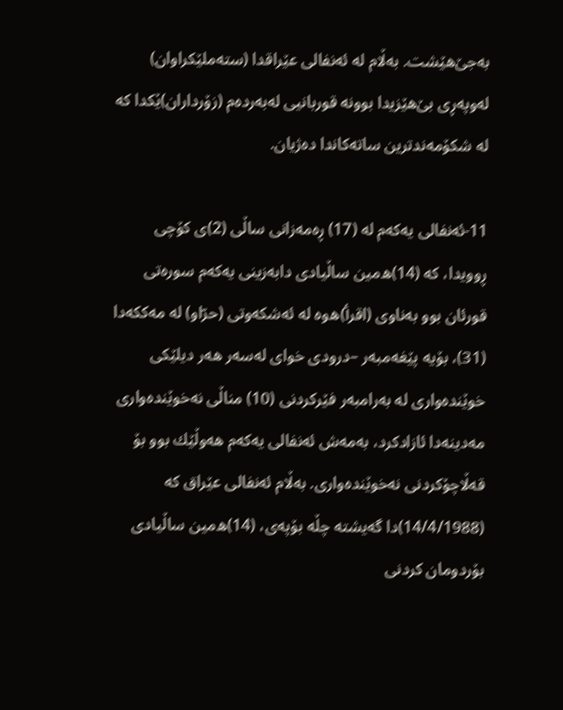به‌جێ‌هێشت. به‌ڵام له‌ ئه‌نفالی‌ عێراقدا (سته‌ملێكراوان) له‌وپه‌ڕی‌ بێ‌هێزیدا بوونه‌ قوربانیی‌ له‌به‌رده‌م (زۆرداران)ێكدا كه‌ له‌ شكۆمه‌ندترین ساته‌كاندا ده‌ژیان.

11-ئه‌نفالی‌ یه‌كه‌م له‌ (17) ڕه‌مه‌زانی‌ ساڵی‌ (2)ی‌ كۆچی‌ ڕوویدا، كه‌ (14)ه‌مین ساڵیادی‌ دابه‌زینی‌ یه‌كه‌م سوره‌تی‌ قورئان بوو به‌ناوی‌ (اقرأ)ه‌وه‌ له‌ ئه‌شكه‌وتی‌ (حرّا‌و) له‌ مه‌ككه‌دا (31)، بۆیه‌ پێغه‌مبه‌ر –درودی‌ خوای‌ له‌سه‌ر هه‌ر دیلێكی‌ خوێنده‌واری‌ له‌ به‌رامبه‌ر فێركردنی‌ (10) مناڵی‌ نه‌خوێنده‌واری‌ مه‌دینه‌دا ئازادكرد، به‌مه‌ش ئه‌نفالی‌ یه‌كه‌م هه‌وڵێك بوو بۆ قه‌ڵاچۆكردنی‌ نه‌خوێنده‌واری‌. به‌ڵام ئه‌نفالی‌ عێراق كه‌ (14/4/1988)دا گه‌یشته‌ چڵه‌ بۆپه‌ی‌، (14)ه‌مین ساڵیادی‌ بۆردومان كردنی‌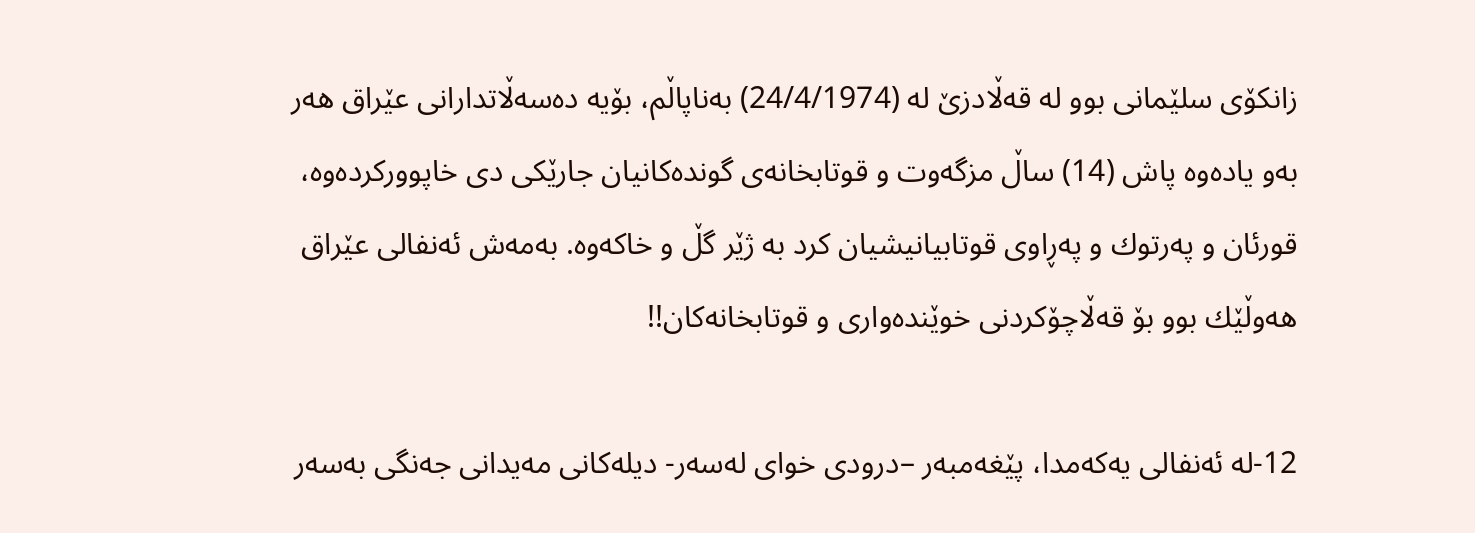زانكۆی‌ سلێمانی‌ بوو له‌ قه‌ڵادزێ‌ له‌ (24/4/1974) به‌ناپاڵم، بۆیه‌ ده‌سه‌ڵاتدارانی‌ عێراق هه‌ر به‌و یاده‌وه‌ پاش (14) ساڵ مزگه‌وت و قوتابخانه‌ی‌ گونده‌كانیان جارێكی‌ دی‌ خاپووركرده‌وه‌، قورئان و په‌رتوك و په‌ڕاوی‌ قوتابیانیشیان كرد به‌ ژێر گڵ و خاكه‌وه‌. به‌مه‌ش ئه‌نفالی‌ عێراق هه‌وڵێك بوو بۆ قه‌ڵاچۆكردنی‌ خوێنده‌واری‌ و قوتابخانه‌كان!!

12-له‌ ئه‌نفالی‌ یه‌كه‌مدا، پێغه‌مبه‌ر –درودی‌ خوای‌ له‌سه‌ر- دیله‌كانی‌ مه‌یدانی‌ جه‌نگی‌ به‌سه‌ر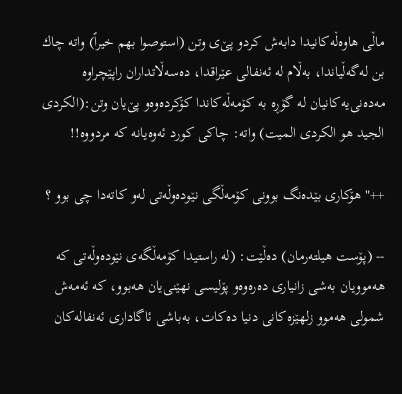ماڵی‌ هاوه‌ڵه‌كانیدا دابه‌ش كردو پێ‌ی‌ وتن (استوصوا بهم خیراً) واته‌ چاك بن له‌گه‌ڵیاندا، به‌ڵام له‌ ئه‌نفالی‌ عێراقدا، ده‌سه‌ڵاتداران راپێچراوه‌ مه‌ده‌نی‌یه‌كانیان له‌ گۆڕه‌ به‌ كۆمه‌ڵه‌كاندا كۆكرده‌وه‌و پێ‌یان وتن:(الكردی الجید هو الكردی المیت) واته‌: چاكی‌ كورد ئه‌وه‌یانه‌ كه‌ مردووه‌!!

++" هۆكاری‌ بێده‌نگ بوونی‌ كۆمه‌ڵگی‌ نێوده‌وڵه‌تی‌ له‌و كاته‌دا چی بوو ؟

-- (پۆست هیلته‌رمان) ده‌ڵێت: (له‌ راستیدا كۆمه‌ڵگه‌ی‌ نێوده‌وڵه‌تی‌ كه‌ هه‌موویان به‌شی‌ زانیاری‌ ده‌ره‌وه‌و پۆلیسی‌ نهێنی‌یان هه‌بوو، كه‌ ئه‌مه‌ش شمولی‌ هه‌موو زلهێزه‌كانی‌ دنیا ده‌كات، به‌باشی‌ ئاگاداری‌ ئه‌نفاله‌كان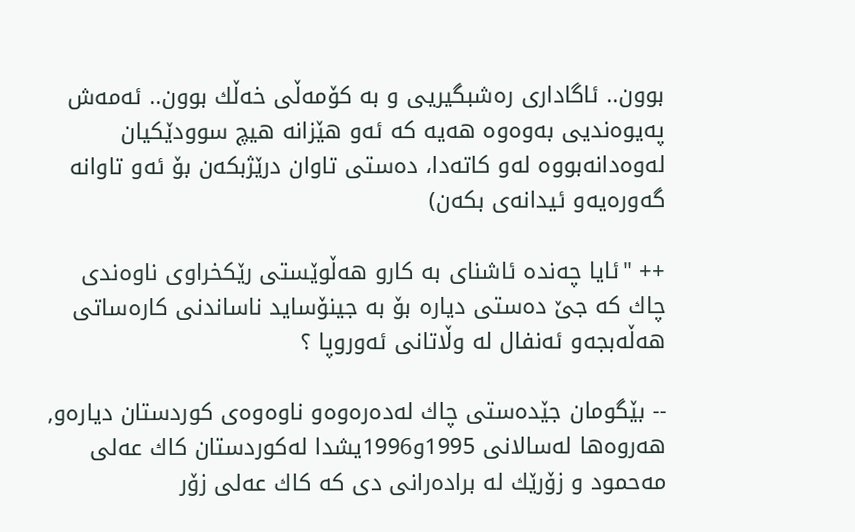بوون.. ئاگاداری‌ ره‌شبگیریی‌ و به‌ كۆمه‌ڵی‌ خه‌ڵك بوون.. ئه‌مه‌ش په‌یوه‌ندیی‌ به‌وه‌وه‌ هه‌یه‌ كه‌ ئه‌و هێزانه‌ هیچ سوودێكیان له‌وه‌دانه‌بووه‌ له‌و كاته‌دا، ده‌ستی‌ تاوان درێژبكه‌ن بۆ ئه‌و تاوانه‌ گه‌وره‌یه‌و ئیدانه‌ی‌ بكه‌ن)

++ "ئایا چه‌نده‌ ئاشنای‌ به‌ كارو هه‌ڵوێستی‌ رێكخراوی‌ ناوه‌ندی‌ چاك كه‌ جێ ده‌ستی‌ دیاره‌ بۆ به‌ جینۆساید ناساندنی‌ كاره‌ساتی‌ هه‌ڵه‌بجه‌و ئه‌نفال له‌ وڵاتانی‌ ئه‌وروپا ؟

-- بێگومان جێده‌ستی چاك له‌ده‌ره‌وه‌و ناوه‌وه‌ی كوردستان دیاره‌و, هه‌روه‌ها له‌سالانی 1995و1996یشدا له‌كوردستان كاك عه‌لی مه‌حمود و زۆرێك له‌ براده‌رانی دی كه‌ كاك عه‌لی زۆر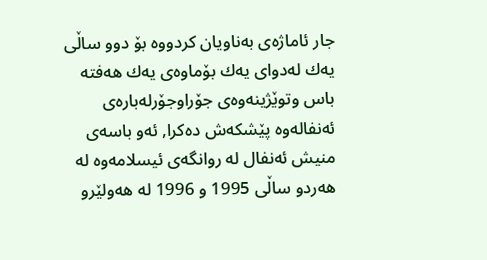جار ئاماژه‌ی به‌ناویان كردووه‌ بۆ دوو ساڵی یه‌ك له‌دوای یه‌ك بۆماوه‌ی یه‌ك هه‌فته‌ باس وتوێژینه‌وه‌ی جۆراوجۆرله‌باره‌ی ئه‌نفاله‌وه‌ پێشكه‌ش ده‌كرا, ئه‌و باسه‌ی منیش ئه‌نفال له‌ روانگه‌ی ئیسلامه‌وه‌ له‌ هه‌ردو ساڵی 1995 و 1996 له‌ هه‌ولێرو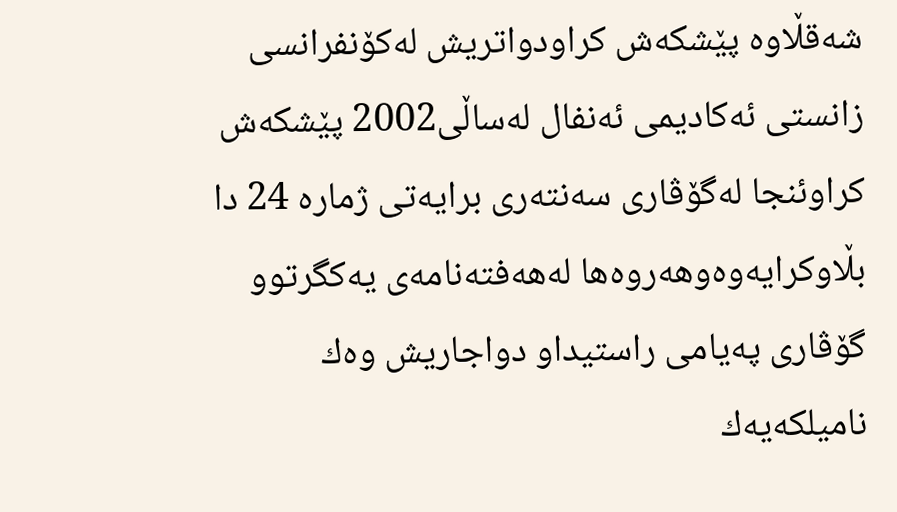شه‌قڵاوه‌ پێشكه‌ش كراودواتریش له‌كۆنفرانسی زانستی ئه‌كادیمی ئه‌نفال له‌ساڵی2002 پێشكه‌ش كراوئنجا له‌گۆڤاری سه‌نته‌ری برایه‌تی ژماره‌ 24 دا بڵاوكرایه‌وه‌وهه‌روه‌ها له‌هه‌فته‌نامه‌ی یه‌كگرتوو گۆڤاری په‌یامی راستیداو دواجاریش وه‌ك نامیلكه‌یه‌ك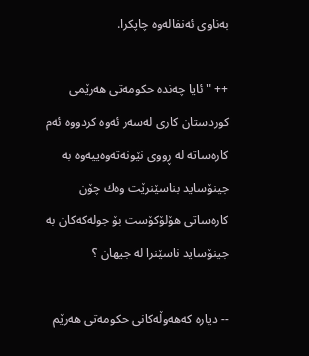به‌ناوی ئه‌نفاله‌وه‌ چاپكرا.

++ "ئایا چه‌نده‌ حكومه‌تی‌ هه‌رێمی‌ كوردستان كاری‌ له‌سه‌ر ئه‌وه‌ كردووه‌ ئه‌م كاره‌ساته‌ له‌ ڕووی‌ نێونه‌ته‌وه‌ییه‌وه‌ به‌ جینۆساید بناسێنرێت وه‌ك چۆن كاره‌ساتی‌ هۆلۆكۆست بۆ جوله‌كه‌كان به‌ جینۆساید ناسێنرا له‌ جیهان ؟

-- دیاره‌ كه‌هه‌وڵه‌كانی حكومه‌تی هه‌رێم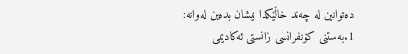ده‌توانین له‌ چه‌ند خاڵێكدا نیشان بده‌ین له‌وانه‌:
1.به‌ستنی كۆنفرانسی زانستی ئه‌كادیمی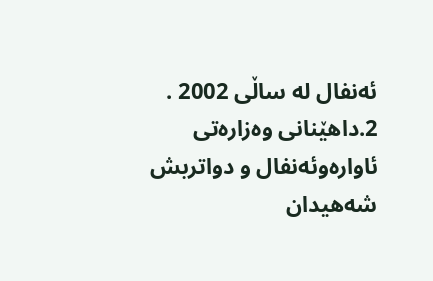ئه‌نفال له‌ ساڵی 2002 .
2.داهێنانی وه‌زاره‌تی ئاواره‌وئه‌نفال و دواتربش شه‌هیدان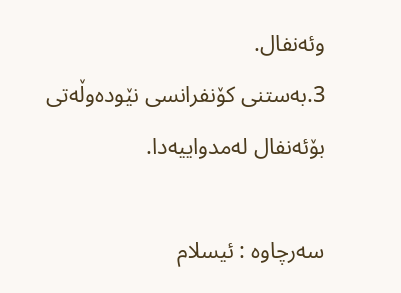وئه‌نفال.
3.به‌ستنی كۆنفرانسی نێوده‌وڵه‌تی بۆئه‌نفال له‌مدواییه‌دا.

سه‌رچاوه‌ : ئیسلام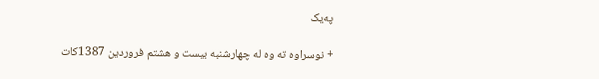په‌یک

+ نوسراوه ته وه له چهارشنبه بیست و هشتم فروردین 1387كات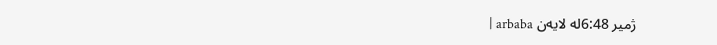ژمير 6:48له لايه‌ن arbaba |